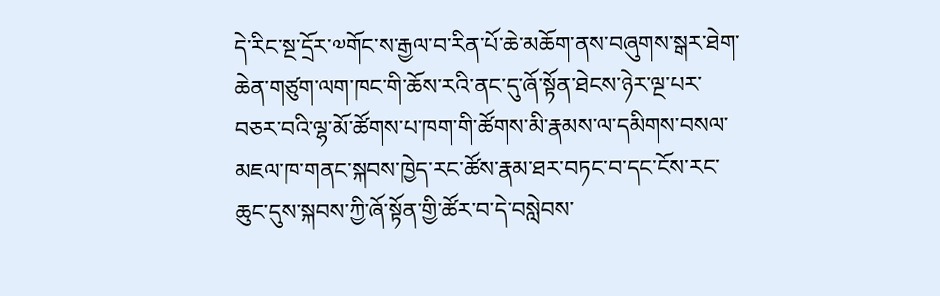དེ་རིང་སྔ་དྲོར་༧གོང་ས་རྒྱལ་བ་རིན་པོ་ཆེ་མཆོག་ནས་བཞུགས་སྒར་ཐེག་ཆེན་གཙུག་ལག་ཁང་གི་ཆོས་རའི་ནང་དུ་ཞོ་སྟོན་ཐེངས་ཉེར་ལྔ་པར་བཅར་བའི་ལྷ་མོ་ཚོགས་པ་ཁག་གི་ཚོགས་མི་རྣམས་ལ་དམིགས་བསལ་མཇལ་ཁ་གནང་སྐབས་ཁྱེད་རང་ཚོས་རྣམ་ཐར་བཏང་བ་དང་ངོས་རང་ཆུང་དུས་སྐབས་ཀྱི་ཞོ་སྟོན་གྱི་ཚོར་བ་དེ་བསླེབས་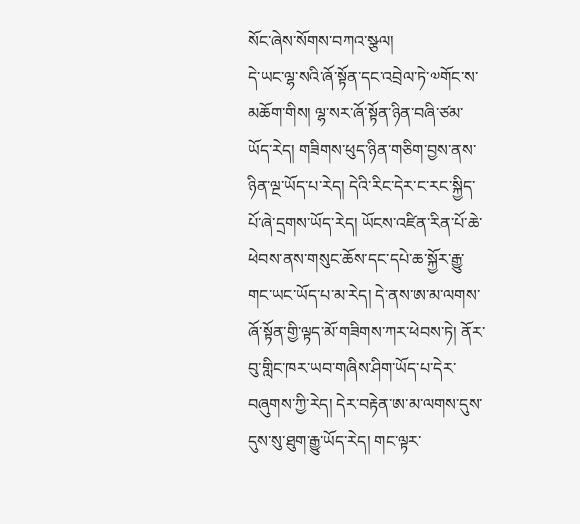སོང་ཞེས་སོགས་བཀའ་སྩལ།
དེ་ཡང་ལྷ་སའི་ཞོ་སྟོན་དང་འབྲེལ་ཏེ་༧གོང་ས་མཆོག་གིས། ལྷ་སར་ཞོ་སྟོན་ཉིན་བཞི་ཙམ་ཡོད་རེད། གཟིགས་ཕུད་ཉིན་གཅིག་བྱས་ནས་ཉིན་ལྔ་ཡོད་པ་རེད། དེའི་རིང་དེར་ང་རང་སྐྱིད་པོ་ཞེ་དྲགས་ཡོད་རེད། ཡོངས་འཛིན་རིན་པོ་ཆེ་ཕེབས་ནས་གསུང་ཆོས་དང་དཔེ་ཆ་སྐྱོར་རྒྱུ་གང་ཡང་ཡོད་པ་མ་རེད། དེ་ནས་ཨ་མ་ལགས་ཞོ་སྟོན་གྱི་ལྟད་མོ་གཟིགས་ཀར་ཕེབས་ཏེ། ནོར་བུ་གླིང་ཁར་ཡབ་གཞིས་ཤིག་ཡོད་པ་དེར་བཞུགས་ཀྱི་རེད། དེར་བརྟེན་ཨ་མ་ལགས་དུས་དུས་སུ་ཐུག་རྒྱུ་ཡོད་རེད། གང་ལྟར་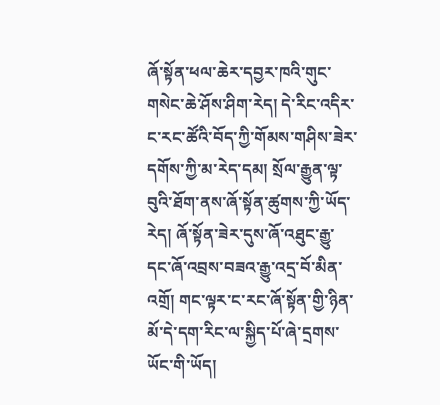ཞོ་སྟོན་ཕལ་ཆེར་དབྱར་ཁའི་གུང་གསེང་ཆེ་ཤོས་ཤིག་རེད། དེ་རིང་འདིར་ང་རང་ཚོའི་བོད་ཀྱི་གོམས་གཤིས་ཟེར་དགོས་ཀྱི་མ་རེད་དམ། སྲོལ་རྒྱུན་ལྟ་བུའི་ཐོག་ནས་ཞོ་སྟོན་ཚུགས་ཀྱི་ཡོད་རེད། ཞོ་སྟོན་ཟེར་དུས་ཞོ་འཐུང་རྒྱུ་དང་ཞོ་འབྲས་བཟའ་རྒྱུ་འདྲ་བོ་མིན་འགྲོ། གང་ལྟར་ང་རང་ཞོ་སྟོན་གྱི་ཉིན་མོ་དེ་དག་རིང་ལ་སྐྱིད་པོ་ཞེ་དྲགས་ཡོང་གི་ཡོད།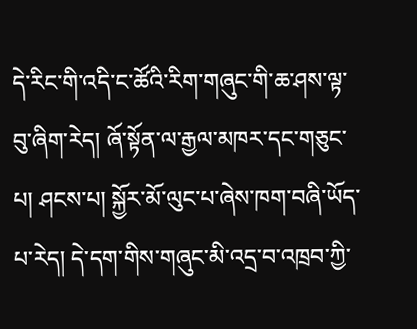དེ་རིང་གི་འདི་ང་ཚོའི་རིག་གཞུང་གི་ཆ་ཤས་ལྟ་བུ་ཞིག་རེད། ཞོ་སྟོན་ལ་རྒྱལ་མཁར་དང་གཅུང་པ། ཤངས་པ། སྐྱོར་མོ་ལུང་པ་ཞེས་ཁག་བཞི་ཡོད་པ་རེད། དེ་དག་གིས་གཞུང་མི་འདྲ་བ་འཁྲབ་ཀྱི་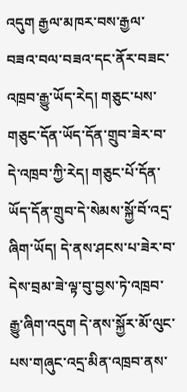འདུག རྒྱལ་མཁར་བས་རྒྱལ་བཟའ་བལ་བཟའ་དང་ནོར་བཟང་འཁྲབ་རྒྱུ་ཡོད་རེད། གཅུང་པས་གཅུང་དོན་ཡོད་དོན་གྲུབ་ཟེར་བ་དེ་འཁྲབ་ཀྱི་རེད། གཅུང་པོ་དོན་ཡོད་དོན་གྲུབ་དེ་སེམས་སྐྱོ་བོ་འདྲ་ཞིག་ཡོད། དེ་ནས་ཤངས་པ་ཟེར་བ་དེས་བྲམ་ཟེ་ལྟ་བུ་བྱས་ཏེ་འཁྲབ་རྒྱུ་ཞིག་འདུག དེ་ནས་སྐྱོར་མོ་ལུང་པས་གཞུང་འདྲ་མིན་འཁྲབ་ནས་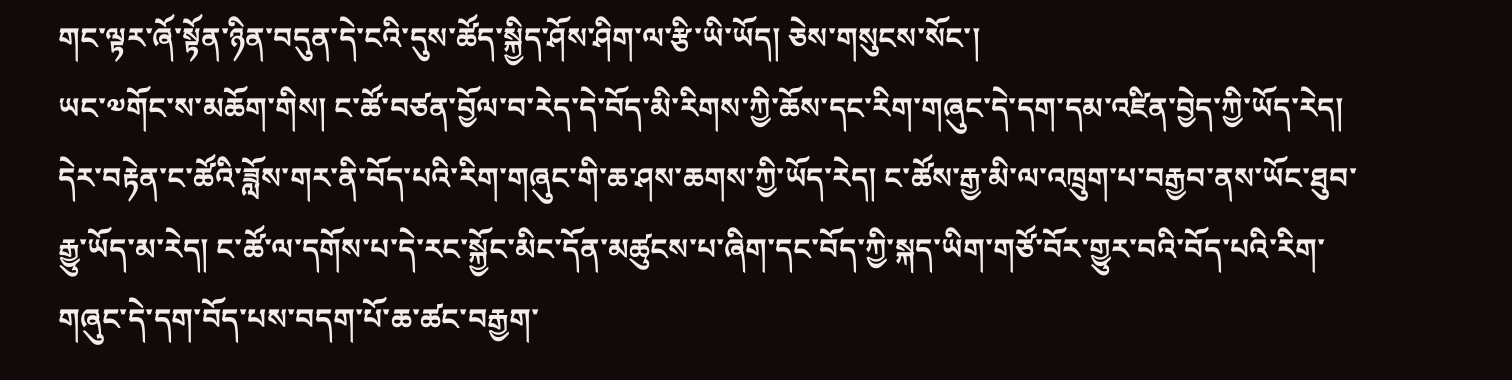གང་ལྟར་ཞོ་སྟོན་ཉིན་བདུན་དེ་ངའི་དུས་ཚོད་སྐྱིད་ཤོས་ཤིག་ལ་རྩི་ཡི་ཡོད། ཅེས་གསུངས་སོང་།
ཡང་༧གོང་ས་མཆོག་གིས། ང་ཚོ་བཙན་བྱོལ་བ་རེད་དེ་བོད་མི་རིགས་ཀྱི་ཆོས་དང་རིག་གཞུང་དེ་དག་དམ་འཛིན་བྱེད་ཀྱི་ཡོད་རེད། དེར་བརྟེན་ང་ཚོའི་ཟློས་གར་ནི་བོད་པའི་རིག་གཞུང་གི་ཆ་ཤས་ཆགས་ཀྱི་ཡོད་རེད། ང་ཚོས་རྒྱ་མི་ལ་འཁྲུག་པ་བརྒྱབ་ནས་ཡོང་ཐུབ་རྒྱུ་ཡོད་མ་རེད། ང་ཚོ་ལ་དགོས་པ་དེ་རང་སྐྱོང་མིང་དོན་མཚུངས་པ་ཞིག་དང་བོད་ཀྱི་སྐད་ཡིག་གཙོ་བོར་གྱུར་བའི་བོད་པའི་རིག་གཞུང་དེ་དག་བོད་པས་བདག་པོ་ཆ་ཚང་བརྒྱག་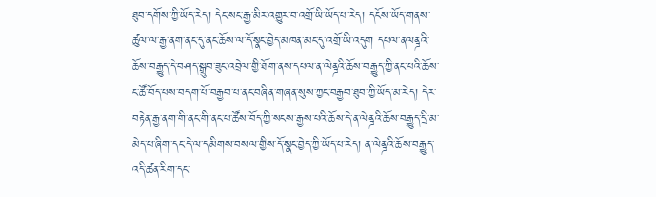ཐུབ་དགོས་ཀྱི་ཡོད་རེད། དེང་སང་རྒྱ་མིར་འགྱུར་བ་འགྲོ་ཡི་ཡོད་པ་རེད། དངོས་ཡོད་གནས་ཚུལ་ལ་རྒྱ་ནག་ནང་དུ་ནང་ཆོས་ལ་དོ་སྣང་བྱེད་མཁན་མང་དུ་འགྲོ་ཡི་འདུག དཔལ་ནལནྜའི་ཆོས་བརྒྱུད་དེ་བཤད་སྒྲུབ་ཟུང་འབྲེལ་གྱི་ཐོག་ནས་དཔལ་ན་ལེནྜའི་ཆོས་བརྒྱུད་ཀྱི་ནང་པའི་ཆོས་ང་ཚོ་བོད་པས་བདག་པོ་བརྒྱབ་པ་ནང་བཞིན་གཞན་སུས་ཀྱང་བརྒྱབ་ཐུབ་ཀྱི་ཡོད་མ་རེད། དེར་བརྟེན་རྒྱ་ནག་གི་ནང་གི་ནང་པ་ཚོས་བོད་ཀྱི་སངས་རྒྱས་པའི་ཆོས་དེ་ན་ལེནྜའི་ཆོས་བརྒྱུད་དྲི་མ་མེད་པ་ཞིག་དང་དེ་ལ་དམིགས་བསལ་གྱིས་དོ་སྣང་བྱེད་ཀྱི་ཡོད་པ་རེད། ན་ལེནྜའི་ཆོས་བརྒྱུད་འདི་ཚན་རིག་དང་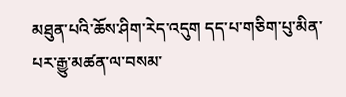མཐུན་པའི་ཆོས་ཤིག་རེད་འདུག དད་པ་གཅིག་པུ་མིན་པར་རྒྱུ་མཚན་ལ་བསམ་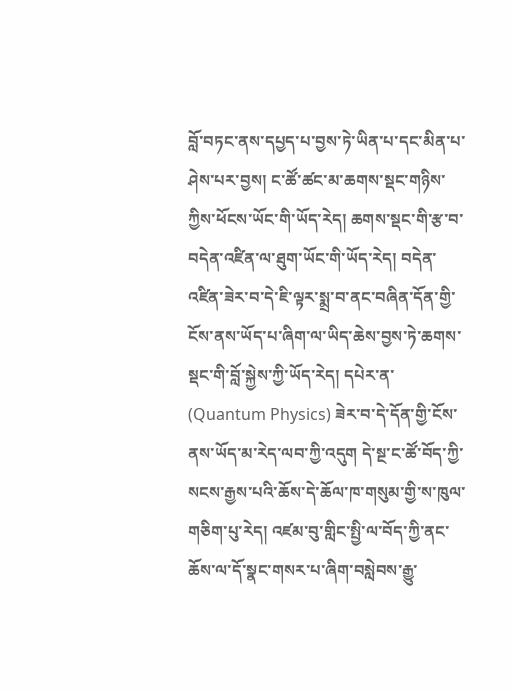བློ་བཏང་ནས་དཔྱད་པ་བྱས་ཏེ་ཡིན་པ་དང་མིན་པ་ཤེས་པར་བྱས། ང་ཚོ་ཚང་མ་ཆགས་སྡང་གཉིས་ཀྱིས་ཕོངས་ཡོང་གི་ཡོད་རེད། ཆགས་སྡང་གི་རྩ་བ་བདེན་འཛིན་ལ་ཐུག་ཡོང་གི་ཡོད་རེད། བདེན་འཛིན་ཟེར་བ་དེ་ཇི་ལྟར་སྨྲ་བ་ནང་བཞིན་དོན་གྱི་ངོས་ནས་ཡོད་པ་ཞིག་ལ་ཡིད་ཆེས་བྱས་ཏེ་ཆགས་སྡང་གི་བློ་སྐྱེས་ཀྱི་ཡོད་རེད། དཔེར་ན་ (Quantum Physics) ཟེར་བ་དེ་དོན་གྱི་ངོས་ནས་ཡོད་མ་རེད་ལབ་ཀྱི་འདུག དེ་སྔ་ང་ཚོ་བོད་ཀྱི་སངས་རྒྱས་པའི་ཆོས་དེ་ཆོལ་ཁ་གསུམ་གྱི་ས་ཁུལ་གཅིག་པུ་རེད། འཛམ་བུ་གླིང་སྤྱི་ལ་བོད་ཀྱི་ནང་ཆོས་ལ་དོ་སྣང་གསར་པ་ཞིག་བསླེབས་རྒྱུ་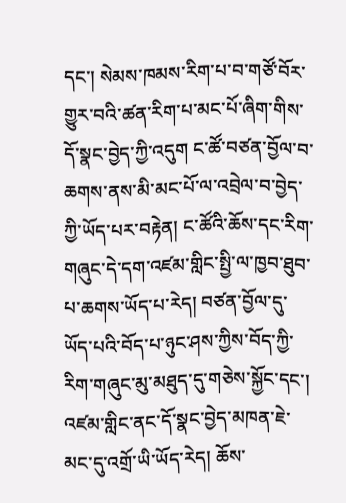དང་། སེམས་ཁམས་རིག་པ་བ་གཙོ་བོར་གྱུར་བའི་ཚན་རིག་པ་མང་པོ་ཞིག་གིས་དོ་སྣང་བྱེད་ཀྱི་འདུག ང་ཚོ་བཙན་བྱོལ་བ་ཆགས་ནས་མི་མང་པོ་ལ་འབྲེལ་བ་བྱེད་ཀྱི་ཡོད་པར་བརྟེན། ང་ཚོའི་ཆོས་དང་རིག་གཞུང་དེ་དག་འཛམ་གླིང་སྤྱི་ལ་ཁྱབ་ཐུབ་པ་ཆགས་ཡོད་པ་རེད། བཙན་བྱོལ་དུ་ཡོད་པའི་བོད་པ་ཉུང་ཤས་ཀྱིས་བོད་ཀྱི་རིག་གཞུང་མུ་མཐུད་དུ་གཅེས་སྐྱོང་དང་། འཛམ་གླིང་ནང་དོ་སྣང་བྱེད་མཁན་ཇེ་མང་དུ་འགྲོ་ཡི་ཡོད་རེད། ཆོས་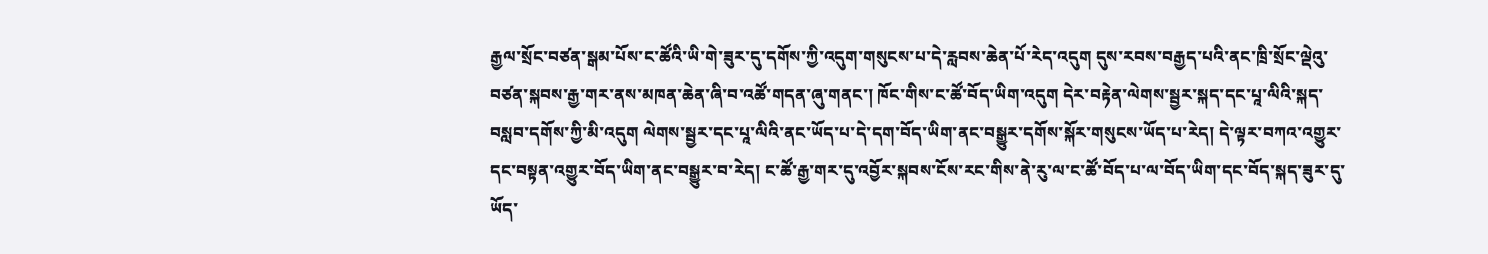རྒྱལ་སྲོང་བཙན་སྒམ་པོས་ང་ཚོའི་ཡི་གེ་ཟུར་དུ་དགོས་ཀྱི་འདུག་གསུངས་པ་དེ་རླབས་ཆེན་པོ་རེད་འདུག དུས་རབས་བརྒྱད་པའི་ནང་ཁྲི་སྲོང་ལྡེའུ་བཙན་སྐབས་རྒྱ་གར་ནས་མཁན་ཆེན་ཞི་བ་འཚོ་གདན་ཞུ་གནང་། ཁོང་གིས་ང་ཚོ་བོད་ཡིག་འདུག དེར་བརྟེན་ལེགས་སྦྱར་སྐད་དང་པཱ་ལིའི་སྐད་བསླབ་དགོས་ཀྱི་མི་འདུག ལེགས་སྦྱར་དང་པཱ་ལིའི་ནང་ཡོད་པ་དེ་དག་བོད་ཡིག་ནང་བསྒྱུར་དགོས་སྐོར་གསུངས་ཡོད་པ་རེད། དེ་ལྟར་བཀའ་འགྱུར་དང་བསྟན་འགྱུར་བོད་ཡིག་ནང་བསྒྱུར་བ་རེད། ང་ཚོ་རྒྱ་གར་དུ་འབྱོར་སྐབས་ངོས་རང་གིས་ནེ་རུ་ལ་ང་ཚོ་བོད་པ་ལ་བོད་ཡིག་དང་བོད་སྐད་ཟུར་དུ་ཡོད་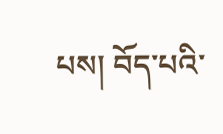པས། བོད་པའི་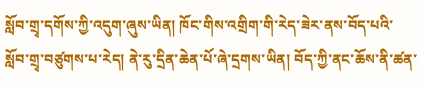སློབ་གྲྭ་དགོས་ཀྱི་འདུག་ཞུས་ཡིན། ཁོང་གིས་འགྲིག་གི་རེད་ཟེར་ནས་བོད་པའི་སློབ་གྲྭ་བཙུགས་པ་རེད། ནེ་རུ་དྲིན་ཆེན་པོ་ཞེ་དྲགས་ཡིན། བོད་ཀྱི་ནང་ཆོས་ནི་ཚན་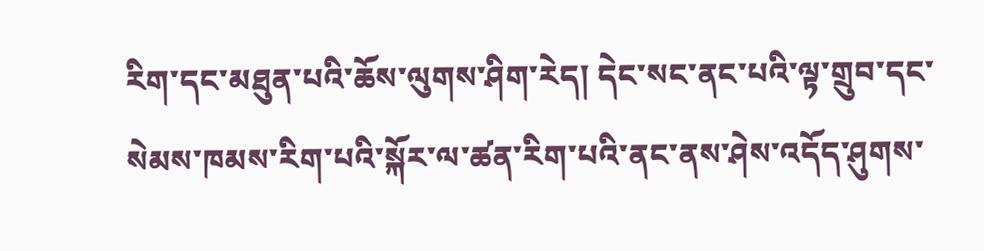རིག་དང་མཐུན་པའི་ཆོས་ལུགས་ཤིག་རེད། དེང་སང་ནང་པའི་ལྟ་གྲུབ་དང་སེམས་ཁམས་རིག་པའི་སྐོར་ལ་ཚན་རིག་པའི་ནང་ནས་ཤེས་འདོད་ཤུགས་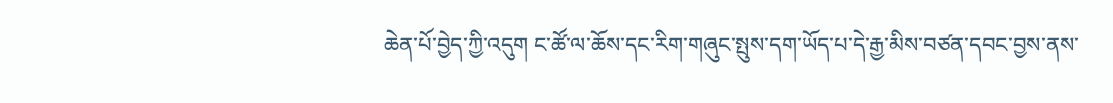ཆེན་པོ་བྱེད་ཀྱི་འདུག ང་ཚོ་ལ་ཆོས་དང་རིག་གཞུང་སྤུས་དག་ཡོད་པ་དེ་རྒྱ་མིས་བཙན་དབང་བྱས་ནས་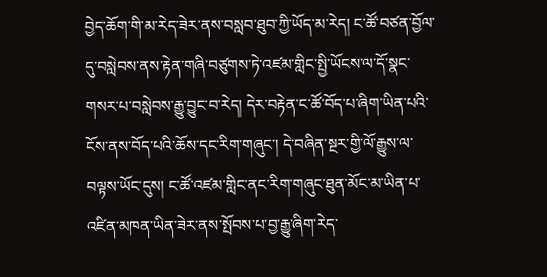བྱེད་ཆོག་གི་མ་རེད་ཟེར་ནས་བསླབ་ཐུབ་ཀྱི་ཡོད་མ་རེད། ང་ཚོ་བཙན་བྱོལ་དུ་བསླེབས་ནས་རྟེན་གཞི་བཙུགས་ཏེ་འཛམ་གླིང་སྤྱི་ཡོངས་ལ་དོ་སྣང་གསར་པ་བསླེབས་རྒྱུ་བྱུང་བ་རེད། དེར་བརྟེན་ང་ཚོ་བོད་པ་ཞིག་ཡིན་པའི་ངོས་ནས་བོད་པའི་ཆོས་དང་རིག་གཞུང་། དེ་བཞིན་སྔར་གྱི་ལོ་རྒྱུས་ལ་བལྟས་ཡོང་དུས། ང་ཚོ་འཛམ་གླིང་ནང་རིག་གཞུང་ཐུན་མོང་མ་ཡིན་པ་འཛིན་མཁན་ཡིན་ཟེར་ནས་སྤོབས་པ་བྱ་རྒྱུ་ཞིག་རེད་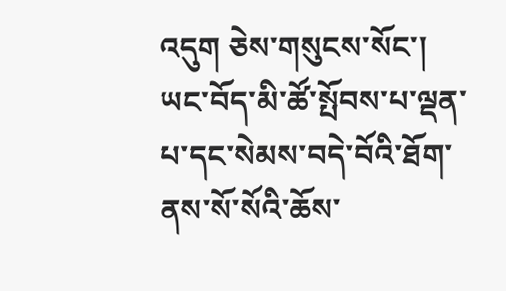འདུག ཅེས་གསུངས་སོང་།
ཡང་བོད་མི་ཚོ་སྤོབས་པ་ལྡན་པ་དང་སེམས་བདེ་བོའི་ཐོག་ནས་སོ་སོའི་ཆོས་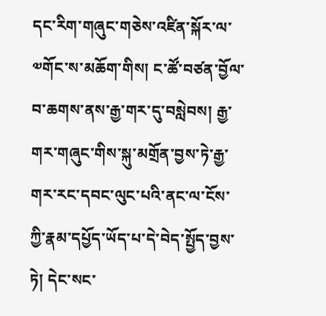དང་རིག་གཞུང་གཅེས་འཛིན་སྐོར་ལ་༧གོང་ས་མཆོག་གིས། ང་ཚོ་བཙན་བྱོལ་བ་ཆགས་ནས་རྒྱ་གར་དུ་བསླེབས། རྒྱ་གར་གཞུང་གིས་སྐུ་མགྲོན་བྱས་ཏེ་རྒྱ་གར་རང་དབང་ལུང་པའི་ནང་ལ་ངོས་ཀྱི་རྣམ་དཔྱོད་ཡོད་པ་དེ་བེད་སྤྱོད་བྱས་ཏེ། དེང་སང་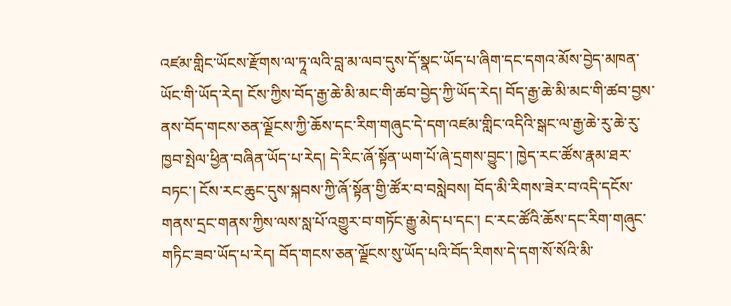འཛམ་གླིང་ཡོངས་རྫོགས་ལ་ཏཱ་ལའི་བླ་མ་ལབ་དུས་དོ་སྣང་ཡོད་པ་ཞིག་དང་དགའ་མོས་བྱེད་མཁན་ཡོང་གི་ཡོད་རེད། ངོས་ཀྱིས་བོད་རྒྱ་ཆེ་མི་མང་གི་ཚབ་བྱེད་ཀྱི་ཡོད་རེད། བོད་རྒྱ་ཆེ་མི་མང་གི་ཚབ་བྱས་ནས་བོད་གངས་ཅན་ལྗོངས་ཀྱི་ཆོས་དང་རིག་གཞུང་དེ་དག་འཛམ་གླིང་འདིའི་སྒང་ལ་རྒྱ་ཆེ་རུ་ཆེ་རུ་ཁྱབ་སྤེལ་ཕྱིན་བཞིན་ཡོད་པ་རེད། དེ་རིང་ཞོ་སྟོན་ཡག་པོ་ཞེ་དྲགས་བྱུང་། ཁྱེད་རང་ཚོས་རྣམ་ཐར་བཏང་། ངོས་རང་ཆུང་དུས་སྐབས་ཀྱི་ཞོ་སྟོན་གྱི་ཚོར་བ་བསླེབས། བོད་མི་རིགས་ཟེར་བ་འདི་དངོས་གནས་དྲང་གནས་ཀྱིས་ལས་སླ་པོ་འགྱུར་བ་གཏོང་རྒྱུ་མེད་པ་དང་། ང་རང་ཚོའི་ཆོས་དང་རིག་གཞུང་གཏིང་ཟབ་ཡོད་པ་རེད། བོད་གངས་ཅན་ལྗོངས་སུ་ཡོད་པའི་བོད་རིགས་དེ་དག་སོ་སོའི་མི་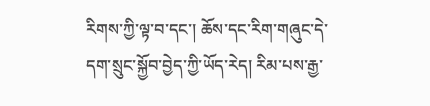རིགས་ཀྱི་ལྟ་བ་དང་། ཆོས་དང་རིག་གཞུང་དེ་དག་སྲུང་སྐྱོབ་བྱེད་ཀྱི་ཡོད་རེད། རིམ་པས་རྒྱ་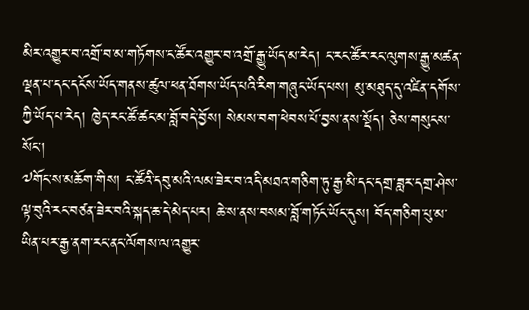མིར་འགྱུར་བ་འགྲོ་བ་མ་གཏོགས་ང་ཚོར་འགྱུར་བ་འགྲོ་རྒྱུ་ཡོད་མ་རེད། ང་རང་ཚོར་རང་ལུགས་རྒྱུ་མཚན་ལྡན་པ་དང་དངོས་ཡོད་གནས་ཚུལ་ཕན་ཐོགས་ཡོད་པའི་རིག་གཞུང་ཡོད་པས། མུ་མཐུད་དུ་འཛིན་དགོས་ཀྱི་ཡོད་པ་རེད། ཁྱེད་རང་ཚོ་ཚང་མ་བློ་བདེ་བྱོས། སེམས་བག་ཕེབས་པོ་བྱས་ནས་སྡོད། ཅེས་གསུངས་སོང་།
༧གོང་ས་མཆོག་གིས། ང་ཚོའི་དབུ་མའི་ལམ་ཟེར་བ་འདི་མཐའ་གཅིག་ཏུ་རྒྱ་མི་དང་དགྲ་ཟླར་དགྲ་ཤེས་ལྟ་བུའི་རང་བཙན་ཟེར་བའི་སྐད་ཆ་དེ་མེད་པར། ཆེ་ས་ནས་བསམ་བློ་གཏོང་ཡོང་དུས། བོད་གཅིག་པུ་མ་ཡིན་པར་རྒྱ་ནག་རང་ནང་ལོགས་ལ་འགྱུར་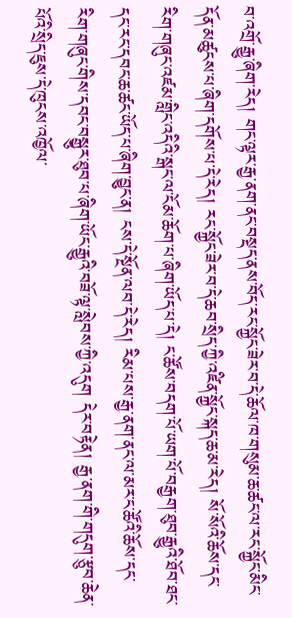བ་འགྲོ་རྒྱུ་ཞིག་རེད། གང་ལྟར་རྒྱ་ནག་ནང་བསྡད་ནས་བོད་རང་སྐྱོང་ཟེར་བ་དེ་ཆོལ་ཁ་གསུམ་ཆ་ཚང་ལ་རང་སྐྱོང་མིང་དོན་མཚུངས་པ་ཞིག་དགོས་པ་དེ་རེད། རང་སྐྱོང་ཟེར་བ་དེ་ཆབ་སྲིད་ཀྱི་འཛིན་སྐྱོང་སྐད་ཆ་མ་རེད། སོ་སོའི་ཆོས་དང་རིག་གཞུང་འཛམ་གླིང་འདིའི་སྒང་ལ་ངོམ་ཆོག་པ་ཞིག་ཡོད་པ་དེ། ང་ཚོས་བདག་པོ་ཡག་པོ་བརྒྱག་ཐུབ་རྒྱུའི་ཐོབ་ཐང་དང་རང་དབང་ཆ་ཚང་ཡོད་པ་ཞིག་བྱུང་ན། ངས་དེ་སྔོན་ལབ་དེ་རེད། རིམ་པས་རྒྱ་ནག་ནང་ལ་མར་ང་ཚོའི་ཆོས་དང་རིག་གཞུང་གིས་དབང་བསྒྱུར་ཐུབ་པ་ཞིག་ཡོང་རྒྱུའི་བཟོ་ལྟ་སླེབས་ཀྱི་འདུག དེར་བརྟེན། རྒྱ་ནག་གི་གདུག་རྩུབ་ཆེན་པོའི་སྲིད་ཇུས་དེ་ཁུངས་འཁྱོལ་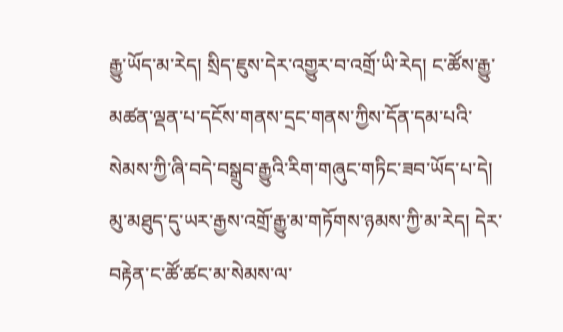རྒྱུ་ཡོད་མ་རེད། སྲིད་ཇུས་དེར་འགྱུར་བ་འགྲོ་ཡི་རེད། ང་ཚོས་རྒྱུ་མཚན་ལྡན་པ་དངོས་གནས་དྲང་གནས་ཀྱིས་དོན་དམ་པའི་སེམས་ཀྱི་ཞི་བདེ་བསྒྲུབ་རྒྱུའི་རིག་གཞུང་གཏིང་ཟབ་ཡོད་པ་དེ། མུ་མཐུད་དུ་ཡར་རྒྱས་འགྲོ་རྒྱུ་མ་གཏོགས་ཉམས་ཀྱི་མ་རེད། དེར་བརྟེན་ང་ཚོ་ཚང་མ་སེམས་ལ་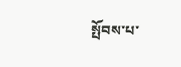སྤོབས་པ་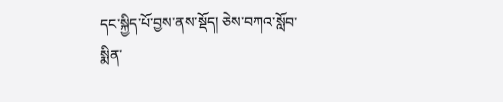དང་སྐྱིད་པོ་བྱས་ནས་སྡོད། ཅེས་བཀའ་སློབ་སྨིན་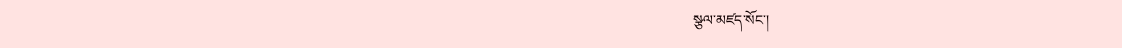སྩལ་མཛད་སོང་།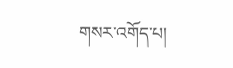གསར་འགོད་པ།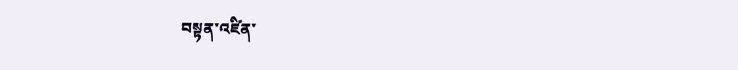བསྟན་འཛིན་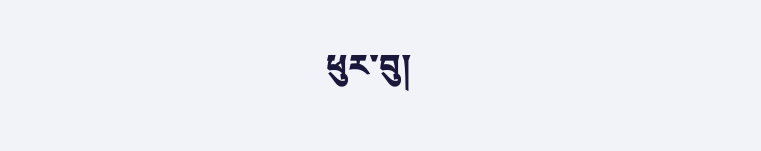ཕུར་བུ།